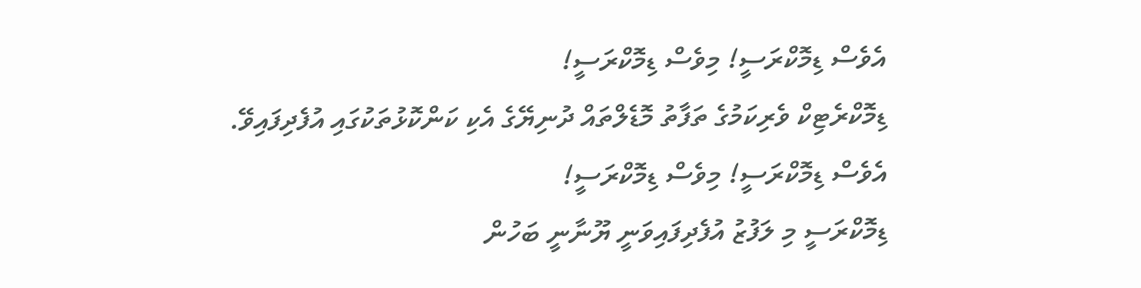އެވެސް ޑިމޮކްރަސީ! މިވެސް ޑިމޮކްރަސީ!
ޑިމޮކްރެޓިކް ވެރިކަމުގެ ތަފާތު މޮޑެލްތައް ދުނިޔޭގެ އެކި ކަންކޮޅުތަކުގައި އުފެދިފައިވޭ.
އެވެސް ޑިމޮކްރަސީ! މިވެސް ޑިމޮކްރަސީ!
ޑިމޮކްރަސީ މި ލަފުޒު އުފެދިފައިވަނީ ޔޫނާނީ ބަހުން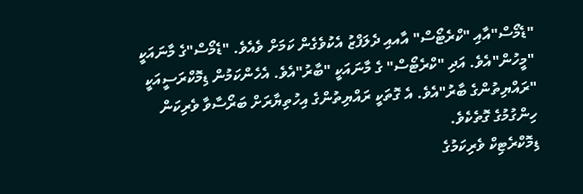"ޑެމޯސް"އާއި "ކްރެޓޯސް" އާއއި ދެލަފްޒު އެކުވެގެން ކަމަށް ވެއެވެ. "ޑެމޯސް"ގެ މާނައަކީ "މީހުން"އެވެ. އަދި "ކްރެޓޯސް" ގެ މާނައަކީ "ބާރު"އެވެ. އެހެންކަމުން ޑިމޮކްރަސީއަކީ "ރައްޔިތުންގެ ބާރު"އެވެ. އެ ގޮތަކީ ރައްޔިތުންގެ އިހުތިޔާރަށް ބަރޯސާވާ ވެރިކަން ހިންގުމުގެ ގޮތެކެވެ.
ޑިމޮކްރެޓިކް ވެރިކަމުގެ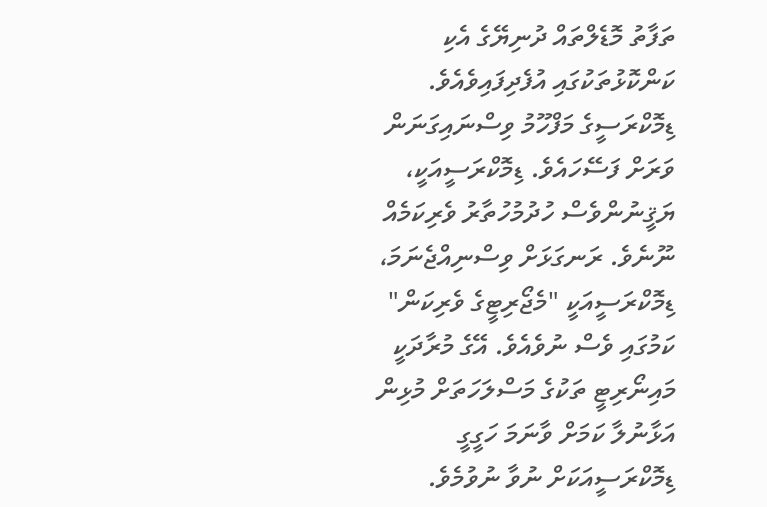ތަފާތު މޮޑެލްތައް ދުނިޔޭގެ އެކި ކަންކޮޅުތަކުގައި އުފެދިފައިވެއެވެ. ޑިމޮކްރަސީގެ މަފްހޫމު ވިސްނައިގަނަން ވަރަށް ފަސޭހައެވެ. ޑިމޮކްރަސީއަކީ، ޔަޤީނުންވެސް ހުދުމުހުތާރު ވެރިކަމެއް ނޫނެވެ. ރަނގަޅަށް ވިސްނިއްޖެނަމަ، ޑިމޮކްރަސީއަކީ "މެޖޯރިޓީގެ ވެރިކަން" ކަމުގައި ވެސް ނުވެއެވެ. އޭގެ މުރާދަކީ މައިނޯރިޓީ ތަކުގެ މަސްލަހަތަށް މުޅިން އަޅާނުލާ ކަމަށް ވާނަމަ ހަގީގީ ޑިމޮކްރަސީއަކަށް ނުވާ ނުވުމެވެ.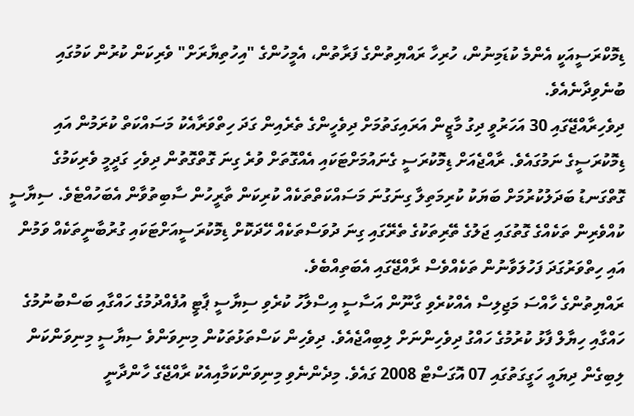ޑިމޮކްރަސީއަކީ އެންމެ ކުޑަމިނުން، ހުރިހާ ރައްޔިތުންގެ ފަރާތުން، އެމީހުންގެ "އިހުތިޔާރަށް" ވެރިކަން ކުރުން ކަމުގައި ބުނެވިދާނެއެވެ.
ދިވެހިރާއްޖޭގައި 30 އަހަރުވީ ދިގު މާޒީން އަރައިގަތުމަށް ދިވެހީންގެ ތެރެއިން ގަދަ ހިތްވަރާއެކު މަސައްކަތް ކުރަމުން އައި ޑިމޮކުރަސީގެ ނަމުގައެވެ. ރާއްޖެއަށް ޑިމޮކުރަސީ ގެނައުމަށްޓަކައި އެއްގޮތަށް ވުރެ ގިނަ ގޮތްގޮތުން ދިވެހި ގަދީމީ ވެރިކަމުގެ ގޮތްގަނޑު ބަދަލުކުރުމަށް ބަޔަކު ކުރިމަތިލާ ގިނަގުނަ މަސައްކަތްތަކެއް ކުރިކަން ތާރީހުން ސާބިތުވާން އެބަހުއްޓެވެ. ސިޔާސީ ކުއްވެރިން ތަކެއްގެ ގޮތުގައި ޖަލުގެ ތޭރިތަކުގެ ތެރޭގައި ގިނަ ދުވަސްތަކެއް ހޭދަކޮށް ޑިމޮކުރަސީއަށްޓަކައި ގުރުބާނީތަކެއް ވަމުން އައި ހިތްވަރުގަދަ ފަހުލަވާނުން ތަކެއްވެސް ރާއްޖޭގައި އެބަތިއްބެވެ.
ރައްޔިތުންގެ ހާއްސަ މަޖިލިސް އެއްކުރެވި ގާނޫން އަސާސީ އިސްލާހު ކުރެވި ސިޔާސީ ޕާޓީ އުފެއްދުމުގެ ހައްގާއި ބަސްބުނުމުގެ ހައްގާއި ހިޔާލް ފާޅު ކުރުމުގެ ހައްގު ދިވެހިންނަށް ލިބިއްޖެއެވެ. ދިވެހިން ކަސްތަޅުތަކުން މިނިވަންވެ ސިޔާސީ މިނިވަންކަން ލިބިގެން ދިޔައީ ހަގީގަތުގައި 07 އޮގަސްޓް 2008 ގައެވެ. މިދެންނެވި މިނިވަންކަމާއިއެކު ރާއްޖޭގެ ހާންދާނީ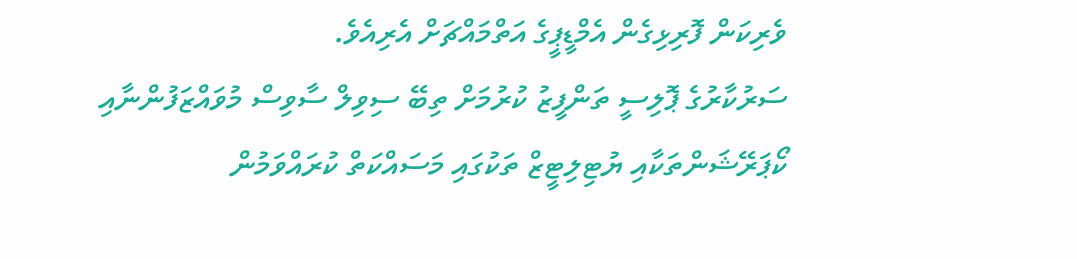ވެރިކަން ފޮރިޅިގެން އެމްޑީޕީގެ އަތްމައްޗަށް އެރިއެވެ.
ސަރުކާރުގެ ޕޮލިސީ ތަންފީޒު ކުރުމަށް ތިބޭ ސިވިލް ސާވިސް މުވައްޒަފުންނާއި ކޯޕަރޭޝަންތަކާއި ޔުޓިލިޓީޒް ތަކުގައި މަސައްކަތް ކުރައްވަމުން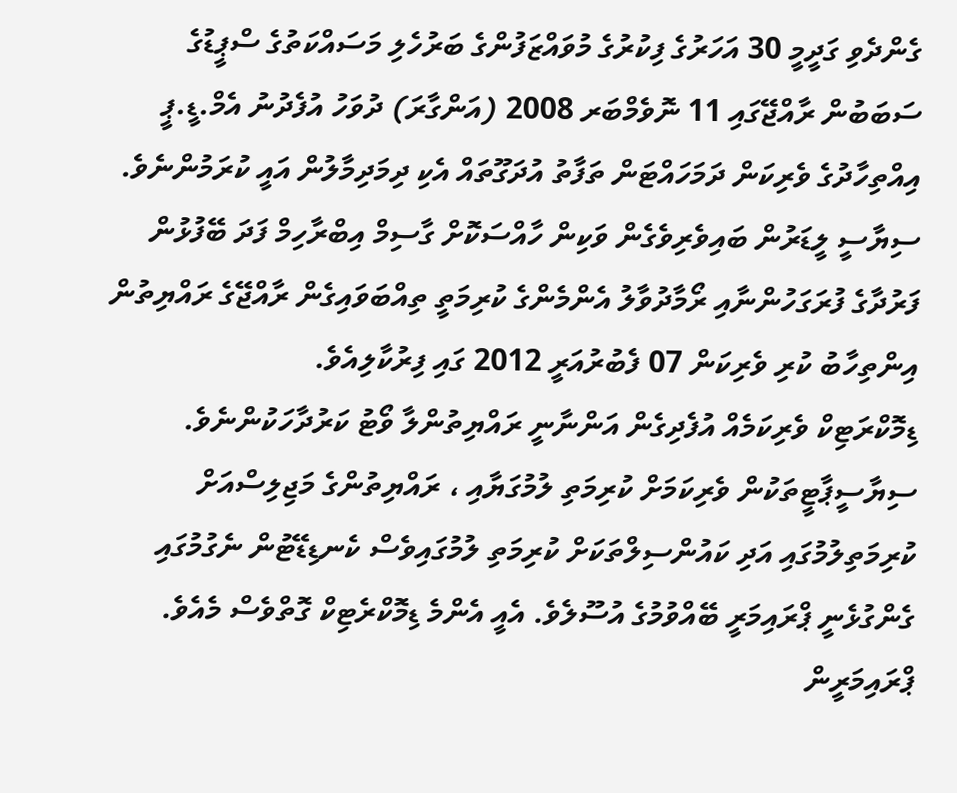ގެންދެވި ގަދީމީ 30 އަހަރުގެ ފިކުރުގެ މުވައްޒަފުންގެ ބަރުހެލި މަސައްކަތުގެ ސްޕީޑުގެ ސަބަބުން ރާއްޖޭގައި 11 ނޮވެމްބަރ 2008 (އަންގާރަ) ދުވަހު އުފެދުނު އެމް.ޑީ.ޕީ އިއްތިހާދުގެ ވެރިކަން ދަމަހައްޓަން ތަފާތު އުދަގޫތައް އެކި ދިމަދިމާލުން އައީ ކުރަމުންނެވެ. ސިޔާސީ ލީޑަރުން ބައިވެރިވެގެން ވަކިން ހާއްސަކޮށް ގާސިމް އިބްރާހިމް ފަދަ ބޭފުޅުން ފަރުދާގެ ފުރަގަހުންނާއި ރޯމާދުވާލު އެންމެންގެ ކުރިމަތީ ތިއްބަވައިގެން ރާއްޖޭގެ ރައްޔިތުން އިންތިހާބު ކުރި ވެރިކަން 07 ފެބުރުއަރީ 2012 ގައި ފިރުކާލިއެވެ.
ޑިމޮކްރަޓިކް ވެރިކަމެއް އުފެދިގެން އަންނާނީ ރައްޔިތުންލާ ވޯޓު ކަރުދާހަކުންނެވެ. ސިޔާސީޕާޓީތަކުން ވެރިކަމަށް ކުރިމަތި ލުމުގަޔާއި ، ރައްޔިތުންގެ މަޖިލިސްއަށް ކުރިމަތިލުމުގައި އަދި ކައުންސިލްތަކަށް ކުރިމަތި ލުމުގައިވެސް ކެނޑިޑޭޓުން ނެގުމުގައި ގެންގުޅެނީ ޕްރައިމަރީ ބޭއްވުމުގެ އުސޫލެވެ. އެއީ އެންމެ ޑިމޮކްރެޓިކް ގޮތްވެސް މެއެވެ. ޕްރައިމަރީން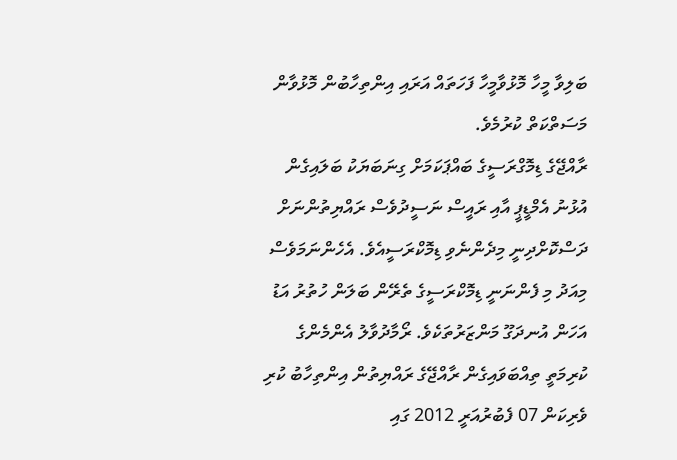ބަލިވާ މީހާ މޮޅުވާމީހާ ފަހަތައް އަރައި އިންތިހާބުން މޮޅުވާން މަސަތްކަތް ކުރުމެވެ.
ރާއްޖޭގެ ޑިމޮގްރަސީގެ ބައްޕަކަމަށް ގިނަބަޔަކު ބަލައިގެން އުޅުނު އެމްޑީޕީ އާއި ރައީސް ނަސީދުވެސް ރައްޔިތުންނަށް ދަސްކޮށްދިނީ މިދެންނެވި ޑިމޮކްރަސީއެވެ. އެހެންނަމަވެސް މިއަދު މި ފެންނަނީ ޑިމޮކްރަސީގެ ތެރޭން ބަލަން ހުތުރު އަޑު އަހަން އުނދަގޫ މަންޒަރުތަކެވެ. ރޯމާދުވާލު އެންމެންގެ ކުރިމަތީ ތިއްބަވައިގެން ރާއްޖޭގެ ރައްޔިތުން އިންތިހާބު ކުރި ވެރިކަން 07 ފެބުރުއަރީ 2012 ގައި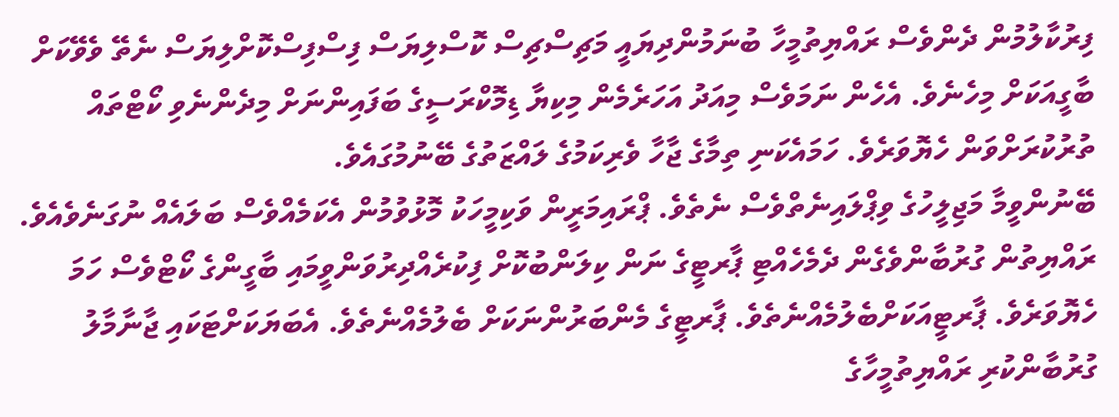ފިރުކާލުމުން ދެންވެސް ރައްޔިތުމީހާ ބުނަމުންދިޔައީ މަޗިސްޗިސް ކޮސްލިޔަސް ފިސްފިސްކޮށްލިޔަސް ނެތޭ ވެވޭކަށް ބާގީއަކަށް މިހެނެވެ. އެހެން ނަމަވެސް މިއަދު އަހަރެމެން މިކިޔާ ޑިމޮކްރަސީގެ ބަފައިންނަށް މިދެންނެވި ކޯޓްތައް ތުރުކުރަށްވަން ހެޔޮވަރެވެ. ހަމައެކަނި ތިމާގެ ޖާހާ ވެރިކަމުގެ ލައްޒަތުގެ ބޭނުމުގައެވެ.
ބޭނުންވީމާ މަޖިލީހުގެ ވިޕްލައިނެތްވެސް ނެތެވެ. ޕްރައިމަރީން ވަކިމީހަކު މޮޅުވުމުން އެކަމެއްވެސް ބަލައެއް ނުގަނެވެއެވެ. ރައްޔިތުން ގުރުބާންވެގެން ދެމެހެއްޓި ޕާރޓީގެ ނަން ކިލަންބުކޮށް ފިކުރެއްދިރުވަންވީމައި ބާގީންގެ ކޯޓްވެސް ހަމަ ހެޔޮވަރެވެ. ޕާރޓީއަކަށްބެލުމެއްނެތެވެ. ޕާރޓީގެ މެންބަރުންނަކަށް ބެލުމެއްނެތެވެ. އެބަޔަކަށްޓަކައި ޖާނާމާލު ގުރުބާންކުރި ރައްޔިތުމީހާގެ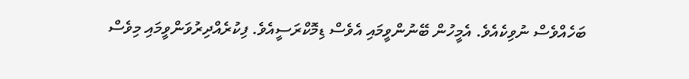ބަހެއްވެސް ނުވިކެއެވެ. އެމީހުން ބޭނުންވީމައި އެވެސް ޑިމޮކްރަސީއެވެ. ފިކުރެއްދިރުވަންވީމައި މިވެސް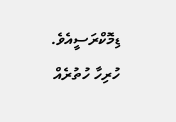ޑިމޮކްރަސީއެވެ. ހުރިހާ ހުތުރެއް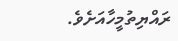ރައްޔިތުމީހާއަށެވެ.